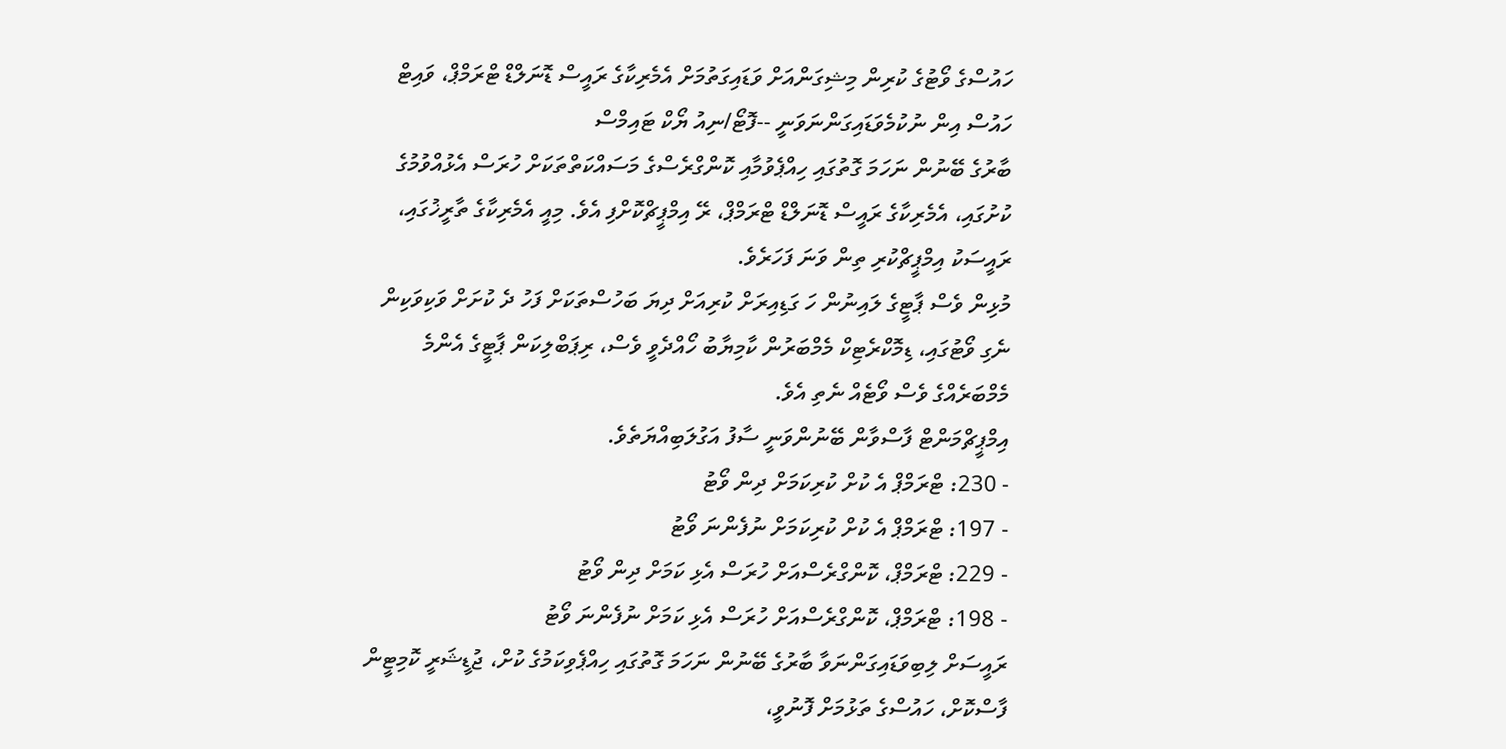ހައުސްގެ ވޯޓުގެ ކުރިން މިޝިގަންއަށް ވަޑައިގަތުމަށް އެމެރިކާގެ ރައީސް ޑޮނަލްޑް ޓްރަމްޕް، ވައިޓް ހައުސް އިން ނުކުމެވަޑައިގަންނަވަނީ --ފޮޓޯ/ނިއު ޔޯކް ޓައިމްސް
ބާރުގެ ބޭނުން ނަހަމަ ގޮތުގައި ހިއްޕެވުމާއި ކޮންގްރެސްގެ މަސައްކަތްތަކަށް ހުރަސް އެޅުއްވުމުގެ ކުށުގައި، އެމެރިކާގެ ރައީސް ޑޮނަލްޑް ޓްރަމްޕް، ރޭ އިމްޕީޗްކޮށްފި އެވެ. މިއީ އެމެރިކާގެ ތާރީޚުގައި، ރައީސަކު އިމްޕީޗްކުރި ތިން ވަނަ ފަހަރެވެ.
މުޅިން ވެސް ޕާޓީގެ ލައިނުން ހަ ގަޑިއިރަށް ކުރިއަށް ދިޔަ ބަހުސްތަކަށް ފަހު ދެ ކުށަށް ވަކިވަކިން ނެގި ވޯޓުގައި، ޑިމޮކްރެޓިކް މެމްބަރުން ކާމިޔާބު ހޯއްދެވީ ވެސް، ރިޕަބްލިކަން ޕާޓީގެ އެންމެ މެމްބަރެއްގެ ވެސް ވޯޓެއް ނެތި އެވެ.
އިމްޕީޗްމަންޓް ފާސްވާން ބޭނުންވަނީ ސާފު އަގުލަބިއްޔަތެވެ.
- 230: ޓްރަމްޕް އެ ކުށް ކުރިކަމަށް ދިން ވޯޓު
- 197: ޓްރަމްޕް އެ ކުށް ކުރިކަމަށް ނުފެންނަ ވޯޓު
- 229: ޓްރަމްޕް، ކޮންގްރެސްއަށް ހުރަސް އެޅި ކަމަށް ދިން ވޯޓު
- 198: ޓްރަމްޕް، ކޮންގްރެސްއަށް ހުރަސް އެޅި ކަމަށް ނުފެންނަ ވޯޓު
ރައީސަށް ލިބިވަޑައިގަންނަވާ ބާރުގެ ބޭނުން ނަހަމަ ގޮތުގައި ހިއްޕެވިކަމުގެ ކުށް، ޖުޑީޝަރީ ކޮމިޓީން ފާސްކޮށް، ހައުސްގެ ތަޅުމަށް ފޮނުވީ،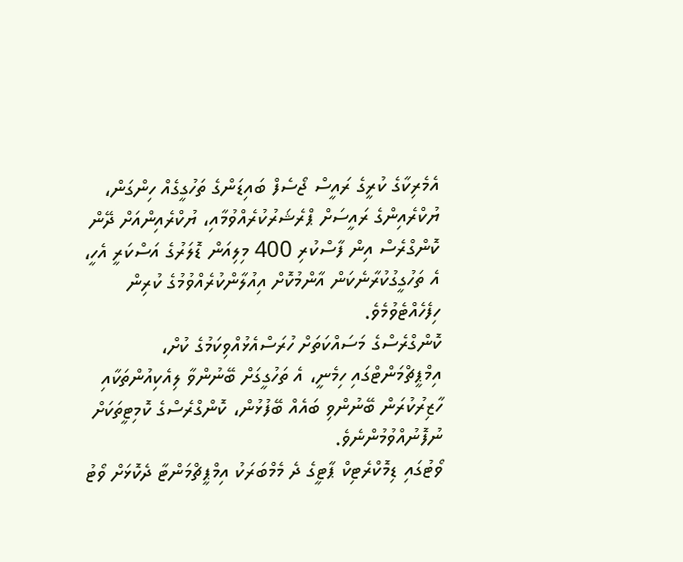އެމެރިކާގެ ކުރީގެ ރައީސް ޖޯސެފް ބައިޑަންގެ ތަހުގީގެއް ހިންގަން، ޔުކްރެއިންގެ ރައީސަށް ޕްރެޝަރުކުރެއްވުމާއި، ޔުކްރެއިންއަށް ދޭން ކޮންގްރެސް އިން ފާސްކުރި 400 މިލިއަން ޑޮލަރުގެ އަސްކަރީ އެހީ، އެ ތަހުގީގުކުރާނެކަން އާންމުކޮށް އިއުލާންކުރެއްވުމުގެ ކުރިން ހިފެހެއްޓެވުމެވެ.
ކޮންގްރެސްގެ މަސައްކަތަށް ހުރަސްއެޅުއްވިކަމުގެ ކުށް، އިމްޕީޗްމަންޓްގައި ހިމެނީ، އެ ތަހުގީގަށް ބޭނުންވާ ލިއެކިއުންތަކާއި ހާޒިރުކުރަން ބޭނުންވި ބައެއް ބޭފުޅުން، ކޮންގްރެސްގެ ކޮމިޓީތަކަށް ނުފޮނުއްވުމުންނެވެ.
ވޯޓުގައި ޑިމޮކްރެޓިކް ޕާޓީގެ ދެ މެމްބަރަކު އިމްޕީޗްމަންޓާ ދެކޮޅަށް ވޯޓު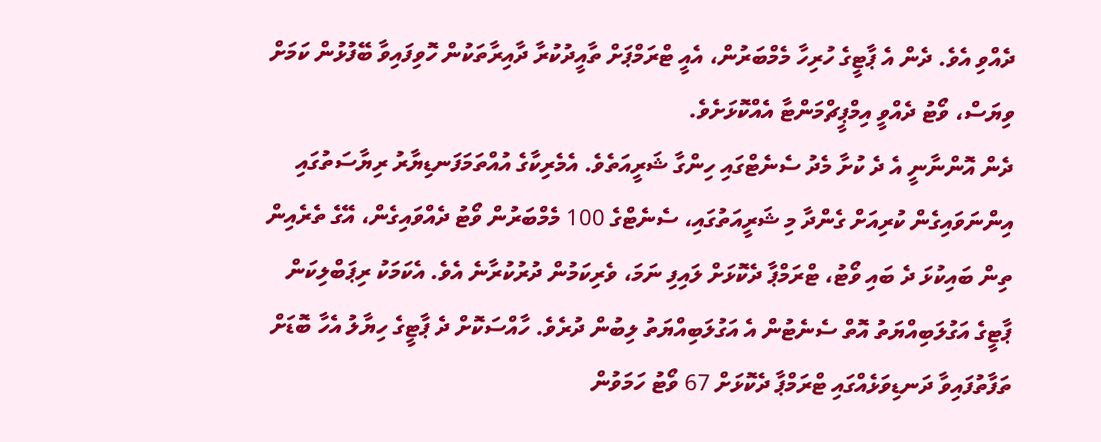ދެއްވި އެވެ. ދެން އެ ޕާޓީގެ ހުރިހާ މެމްބަރުން، އެއީ ޓްރަމްޕަށް ތާއީދުކުރާ ދާއިރާތަކުން ހޮވިފައިވާ ބޭފުޅުން ކަމަށް ވިޔަސް، ވޯޓު ދެއްވީ އިމްޕީޗްމަންޓާ އެއްކޮޅަށެވެ.
ދެން އޮންނާނީ އެ ދެ ކުށާ މެދު ސެނެޓްގައި ހިންގާ ޝަރީއަތެވެ. އެމެރިކާގެ އުއްތަމަފަނޑިޔާރު ރިޔާސަތުގައި އިންނަވައިގެން ކުރިއަށް ގެންދާ މި ޝަރީއަތުގައި، ސެނެޓްގެ 100 މެމްބަރުން ވޯޓު ދެއްވައިގެން، އޭގެ ތެރެއިން ތިން ބައިކުޅަ ދެ ބައި ވޯޓު، ޓްރަމްޕާ ދެކޮޅަށް ލައިފި ނަމަ، ވެރިކަމުން ދުރުކުރާނެ އެވެ. އެކަމަކު ރިޕަބްލިކަން ޕާޓީގެ އަގުލަބިއްޔަތު އޮތް ސެނެޓުން އެ އަގުލަބިއްޔަތު ލިބުން ދުރެވެ. ހާއްސަކޮށް ދެ ޕާޓީގެ ހިޔާލު އެހާ ބޮޑަށް ތަފާތުފައިވާ ދަނޑިވަޅެއްގައި ޓްރަމްޕާ ދެކޮޅަށް 67 ވޯޓު ހަމަވުން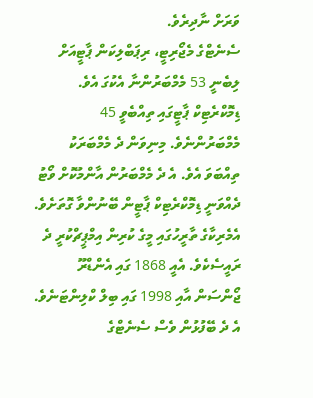ވަރަށް ނާދިރެވެ.
ސެނެޓްގެ މެޖޯރިޓީ، ރިޕަބްލިކަން ޕާޓީއަށް ލިބެނީ 53 މެމްބަރުންނާ އެކުގަ އެވެ. ޑިމޮކްރެޓިކް ޕާޓީގައި ތިއްބެވީ 45 މެމްބަރުންނެވެ. މިނިވަން ދެ މެމްބަރަކު ތިއްބަވަ އެވެ. އެ ދެ މެމްބަރުން އާންމުކޮށް ވޯޓު ދެއްވަނީ ޑިމޮކްރެޓިކް ޕާޓީން ބޭނުންވާ ގޮތަށެވެ.
އެމެރިކާގެ ތާރީހުގައި މީގެ ކުރިން އިމްޕީޗްކުރީ ދެ ރައީސެކެވެ. އެއީ 1868 ގައި އެންޑްރޫ ޖޯންސަން އާއި 1998 ގައި ބިލް ކްލިންޓަނެވެ. އެ ދެ ބޭފުޅުން ވެސް ސެނެޓްގެ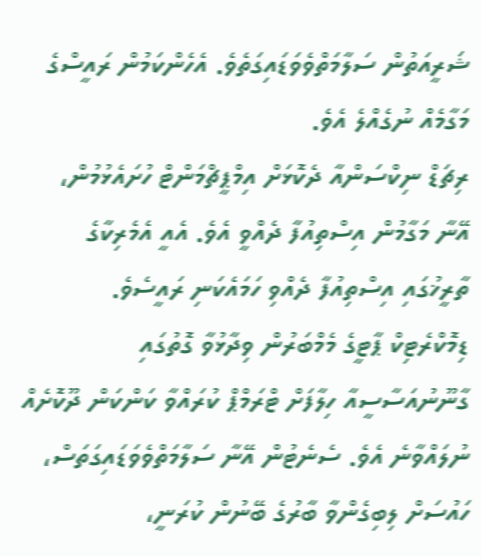ޝަރީއަތުން ސަލާމަތްވެވަޑައިގަތެވެ. އެހެންކަމުން ރައީސްގެ މަގާމެއް ނުގެއްލެ އެވެ.
ރިޗަޑް ނިކްސަންއާ ދެކޮޅަށް އިމްޕީޗްމަންޓް ހުށައެޅުމުން، އޭނާ މަގާމުން އިސްތިއުފާ ދެއްވީ އެވެ. އެއީ އެމެރިކާގެ ތާރީޚުގައި އިސްތިއުފާ ދެއްވި ހަމައެކަނި ރައީސެވެ.
ޑިމޮކްރެޓިކް ޕާޓީގެ މެމްބަރުން ވިދާޅުވާ ގޮތުގައި ގާނޫނުއަސާސީއާ ހިލާފަށް ޓްރަމްޕް ކުރައްވާ ކަންކަން ދޫކޮށެއް ނުލައްވާނެ އެވެ. ސެނެޓުން އޭނާ ސަލާމަތްވެވަޑައިގަތަސް، ހައުސަށް ލިބިގެންވާ ބާރުގެ ބޭނުން ކުރަނީ،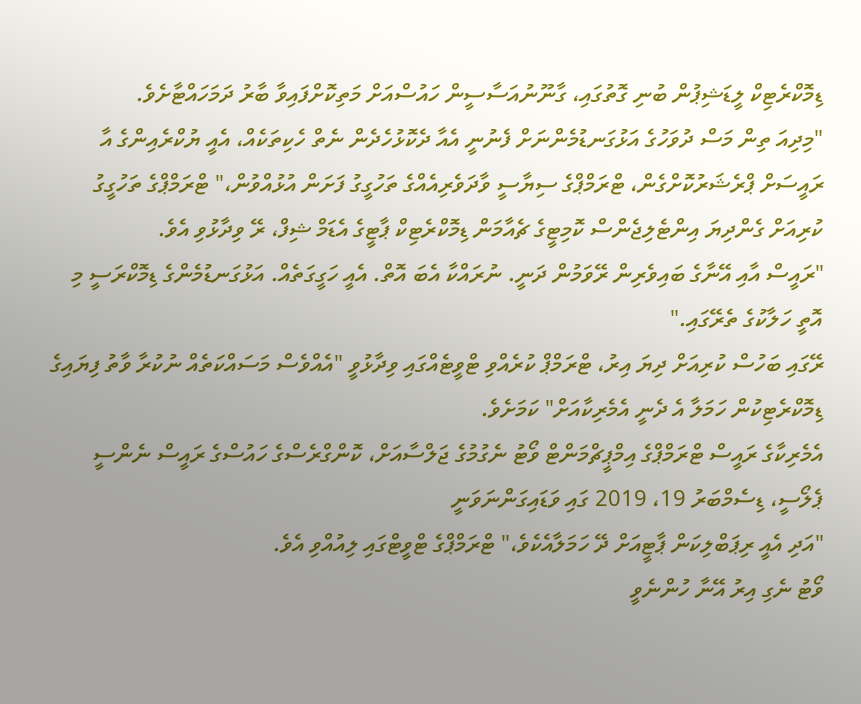ޑިމޮކްރެޓިކް ލީޑަޝިޕުން ބުނި ގޮތުގައި، ގާނޫނުއަސާސީން ހައުސްއަށް މަތިކޮށްފައިވާ ބާރު ދަމަހައްޓާށެވެ.
"މިދިއަ ތިން މަސް ދުވަހުގެ އަޅުގަނޑުމެންނަށް ފެނުނީ އެއާ ދެކޮޅުހެދެން ނެތް ހެކިތަކެއް، އެއީ ޔުކްރެއިންގެ އާ ރައީސަށް ޕްރެޝަރުކޮށްގެން، ޓްރަމްޕްގެ ސިޔާސީ ވާދަވެރިއެއްގެ ތަހުގީގު ފަށަން އުޅުއްވުން،" ޓްރަމްޕްގެ ތަހުގީގު ކުރިއަށް ގެންދިޔަ އިންޓެލިޖެންސް ކޮމިޓީގެ ޗެއާމަން ޑިމޮކްރެޓިކް ޕާޓީގެ އެޑަމް ޝިފް، ރޭ ވިދާޅުވި އެވެ.
"ރައީސް އާއި އޭނާގެ ބައިވެރިން ރޭވަމުން ދަނީ. ނުރައްކާ އެބަ އޮތް. އެއީ ހަގީގަތެއް. އަޅުގަނޑުމެންގެ ޑިމޮކްރަސީ މި އޮތީ ހަލާކުގެ ތެރޭގައި."
ރޭގައި ބަހުސް ކުރިއަށް ދިޔަ އިރު، ޓްރަމްޕް ކުރެއްވި ޓްވީޓެއްގައި ވިދާޅުވީ "އެއްވެސް މަސައްކަތެއް ނުކުރާ ވާތު ފިޔައިގެ ޑިމޮކްރެޓިކުން ހަމަލާ އެ ދެނީ އެމެރިކާއަށް" ކަމަށެވެ.
އެމެރިކާގެ ރައީސް ޓްރަމްޕްގެ އިމްޕީޗްމަންޓް ވޯޓު ނެގުމުގެ ޖަލްސާއަށް، ކޮންގްރެސްގެ ހައުސްގެ ރައީސް ނެންސީ ޕެލޯސީ، ޑިސެމްބަރު 19، 2019 ގައި ވަޑައިގަންނަވަނީ
"އަދި އެއީ ރިޕަބްލިކަން ޕާޓީއަށް ދޭ ހަމަލާއެކެވެ،" ޓްރަމްޕްގެ ޓްވީޓްގައި ލިއުއްވި އެވެ.
ވޯޓު ނެގި އިރު އޭނާ ހުންނެވީ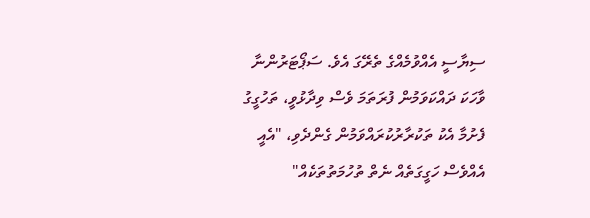ސިޔާސީ އެއްވުމެއްގެ ތެރޭގަ އެވެ. ސަޕޯޓަރުންނާ ވާހަކަ ދައްކަވަމުން ފުރަތަމަ ވެސް ވިދާޅުވީ، ތަހުގީގު ފެށުމާ އެކު ތަކުރާރުކުރައްވަމުން ގެންދެވި، "އެއީ އެއްވެސް ހަގީގަތެއް ނެތް ތުހުމަތުތަކެއް"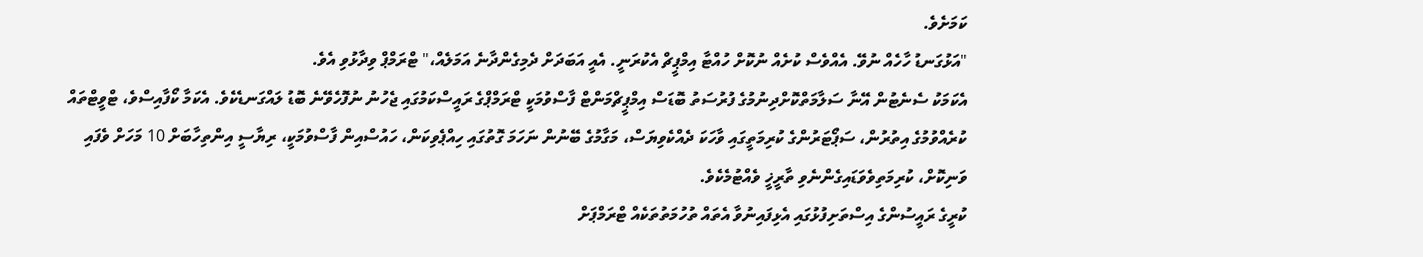ކަމަށެވެ.
"އަޅުގަނޑު ހާހެއް ނުވޭ. އެއްވެސް ކުށެއް ނުކޮށް ހުއްޓާ އިމްޕީޗް އެކުރަނީ. އެއީ އަބަދަށް ދެމިގެންދާނެ އަމަލެއް،" ޓްރަމްޕް ވިދާޅުވި އެވެ.
އެކަމަކު ސެނެޓުން އޭނާ ސަލާމަތްކޮށްދިނުމުގެ ފުރުސަތު ބޮޑަސް އިމްޕީޗްމަންޓް ފާސްވުމަކީ ޓްރަމްޕްގެ ރައީސްކަމުގައި ޖެހުނު ނުފޮހެވޭނެ ބޮޑު ލައްގަނޑެކެވެ. އެކަމާ ކޯފާއިސްވެ، ޓްވީޓްތައް ކުރެއްވުމުގެ އިތުރުން، ސަޕޯޓަރުންގެ ކުރިމަތީގައި ވާހަކަ ދެއްކެވިޔަސް، މަގާމުގެ ބޭނުން ނަހަމަ ގޮތުގައި ހިއްޕެވިކަން، ހައުސްއިން ފާސްވުމަކީ، ރިޔާސީ އިންތިހާބަށް 10 މަހަށް ވެފައި ވަނިކޮށް، ކުރިމަތިވެވަޑައިގެންނެވި ތާރީޚީ ވެއްޓުމެކެވެ.
ކުރީގެ ރައީސުންގެ އިސްތަށިފުޅުގައި އެޅިފައިނުވާ އެތައް ތުހުމަތުތަކެއް ޓްރަމްޕަށް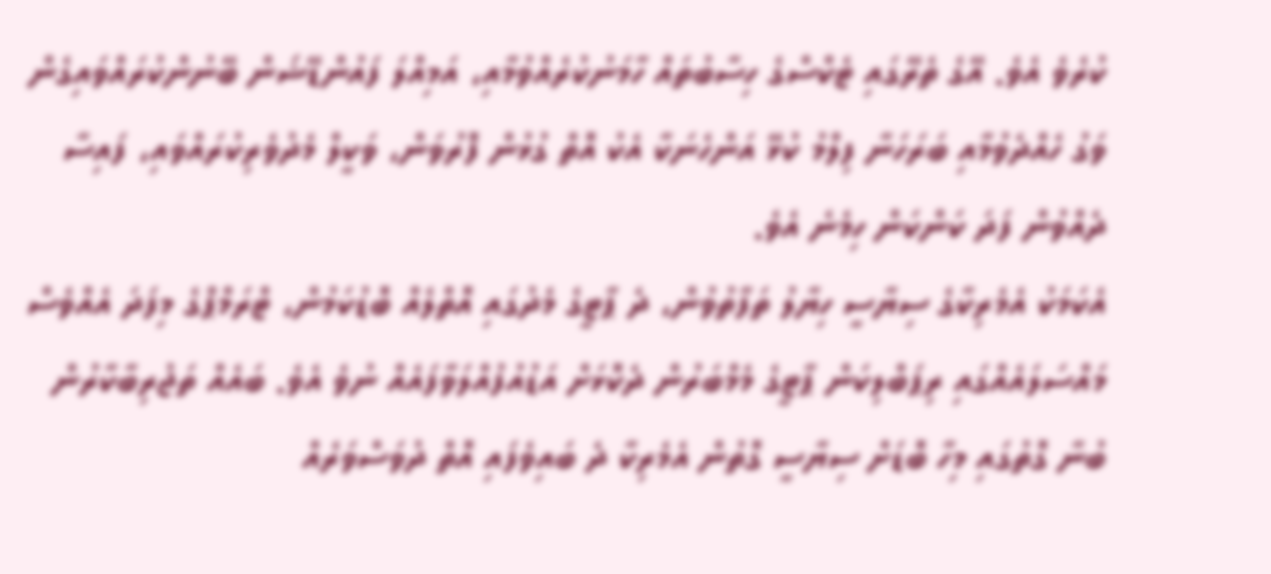ކުރެވެ އެވެ. އޭގެ ތެރޭގައި ޓެކްސްގެ ހިސާބުތައް ހާމަނުކުރެއްވުމާއި، އަމިއްލަ ފައުންޑޭޝަން ބޭނުންކުރައްވައިގެން ވަގު ހެއްދެވުމާއި ބަރަހަނާ ފިލްމު ކުޅޭ އަންހެނަކާ އެކު އޮތް ގުޅުން ފޮރުވަން، ވަކީލް މެދުވެރިކުރައްވައި، ފައިސާ ދެއްވުން ފަދަ ކަންކަން ހިމެނެ އެވެ.
އެކަމަކު އެމެރިކާގެ ސިޔާސީ ހިޔާލު ތަފާތުވުން، ދެ ޕާޓީގެ މެދުގައި އޮތްލެއް ބޮޑުކަމުން، ޓްރަމްޕްގެ މިފަދަ އެއްވެސް މައްސަލައެއްގައި ރިޕަބްލިކަން ޕާޓީގެ މެމްބަރުން ދެކޮޅަށް އަޑުއުފުއްލަވާފައެއް ނުވެ އެވެ. ބައެއް ތަޖުރިބާކާރުން ބުނާ ގޮތުގައި މިހާ ބޮޑަށް ސިޔާސީ ގޮތުން އެމެރިކާ ދެ ބައިވެފައި އޮތް ދުވަސްވަރެއް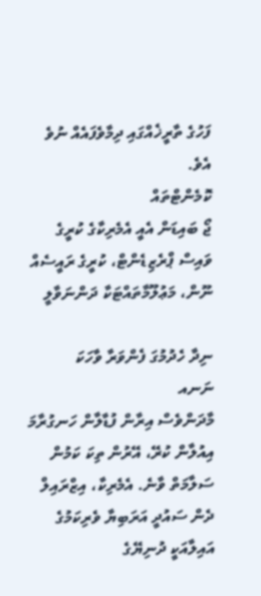ފަހުގެ ތާރީޚެއްގައި ދިމާވެފައެއް ނުވެ އެވެ.
ކޮމެންޓްތައް
ޖޯ ބައިޑަން އެއީ އެމެރިކާގެ ކުރީގެ ވައިސް ޕްރެޒިޑެންޓް، ކުރީގެ ރައީސެއް ނޫން، މަޢުލޫމާތައްޓަކާ ދަންނަވާލީ

ނިދާ ހެދުމުގަ ފެންވަރާ ވާހަކަ
ނަނއ
މާދަންވެސް އިރާން ފުޑާލާން ހަނގުރާމަ އިއުލާން ކުރޭ، އޭރުން ތިކަ ކަމުން ސަލާމަތް ވާނެ. އެމެރިކާ، އިޒްރައިލް ދެން ސައުދީ އަރަބިޔާ ވެރިކަމުގެ އައިލާއަކީ ދުނިޔޭގެ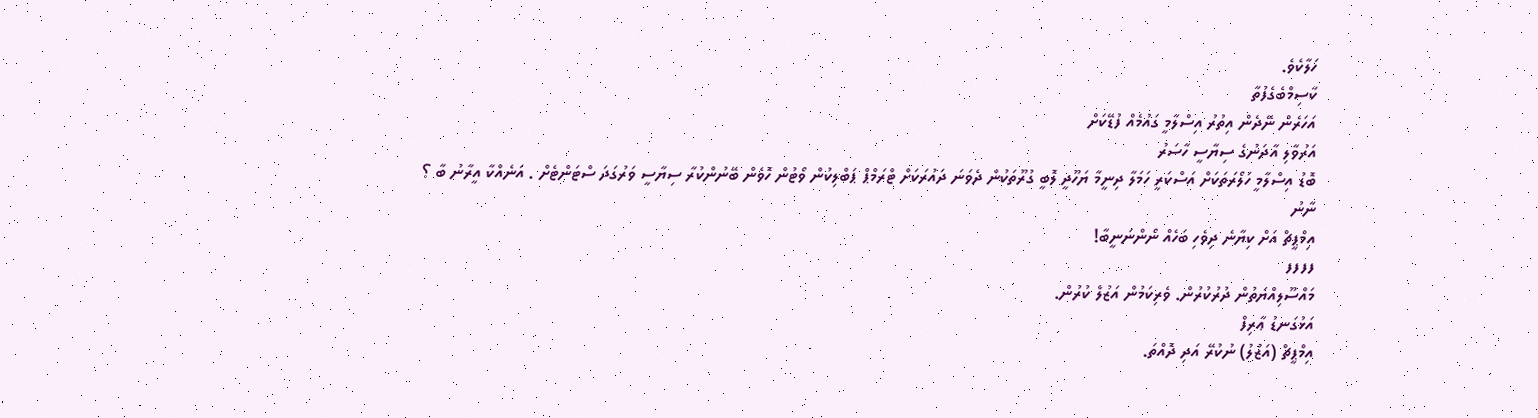ހަލާކެވެ.
ކާސިމްބެގެފުތާ
އަހަރެން ނޭދެން އިތުރު އިސްލާމީ ގައުމެއް ފުޑޭކަށް
އަރުވާލި އާދަނުގެ ސިޔާސީ ހާސަރު
ބޮޑު އިސްލާމީ ހަލޯރަތަކަށް އަސްކަރީ ހަމަލާ ދިނީމާ ޔަހޫދީ ލޮބީ ގުރޫތަކުން ދެވަނަ ދައުރަކަށް ޓްރަމްޕް ޕަބްލިކުން ވޯޓުން ހޮވެން ބޭނުންކުރާ ސިޔާސީ ވަރުގަދަ ސްޓަންޓެށް . އަނެއްކާ އީރާނު ބާ ؟
ނާނު
އިމްޕީޗް އަށް ކިޔާނެ ދިވެހި ބަހެއް ނޯންނަނީބާ!
ފފފފ
މައްސޫލިއްޔަތުން ދުރުކުރުން. ވެރިކަމުން އަޒުލް ކުރުން.
އަޅުގަނޑު ޢާރިފް
އިމްޕީޗް (އަޒުލު) ނުކުރޭ އަދި ދޮއްތަ.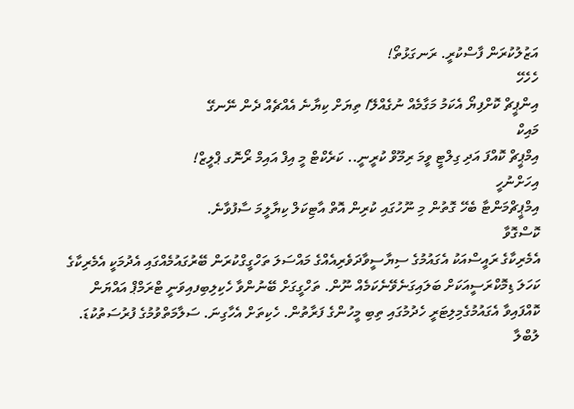އަޒުލުކުރަން ފާސްކުރީ. ރަނގަޅުތޯ!
ހެހެހޭ
އިންޕީޗް ކޮށްފިޔޯ އެކަމު މަގާމެއް ނުގެއްލޭ/ ތިޔަށް ކިޔާނެ އެއްޗެއް ދެން ނޭނގޭ
މައިކް
އިމްޕީޗް ކޮއްފަ އަދި ގިލްޓީ ވީމަ ރިމޫވް ކުރީނީ.. ކަރެކްޓް މީ އިފް އައިމް ރޯނޮގ ޕްލީޒް!
އިހަށްނުހީ
އިމްޕީޗްމަންޓާ ބެހޭ ގޮތުން މި ނޫހުގައި ކުރިން އޮތް އާޓިކަލް ކިޔާލީމަ ސާފުވާނެ.
ކޮސްގޮވާ
އެމެރިކާގެ ރައީސްއަކު އެގައުމުގެ ސިޔާސީވާދަވެރިއެއްގެ މައްސަލަ ތަހްގީގްކުރަން ބޭރުގައުމެއްގައި އެދުމަކީ އެމެރިކާގެ ކަހަލަ ޑިމޮކްރަސީއަކަށް ބަލައިގަނެވޭނެކަމެއް ނޫން. ތަހްގީގަށް ބޭނުންވާ ހެކިލިބިފއިވަނީ ޓްރަމްޕް އައްޔަން ކޮއްފައިވާ އެގައުމުގެމިލިޓަރީ ހެދުމުގައި ތިބި މީހުންގެ ފަރާތުން. ހެކިތަށް އެހާގިނަ. ސަލާމަތްވުމުގެ ފުރުސަތުކުޑަ.
ލުބްލާ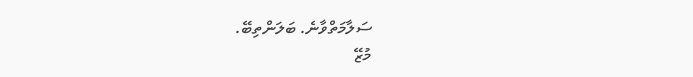ސަލާމަތްވާނެ. ބަލަންތިބޭ.
މުޒޭ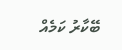ބޭކާރު ކަމެއް